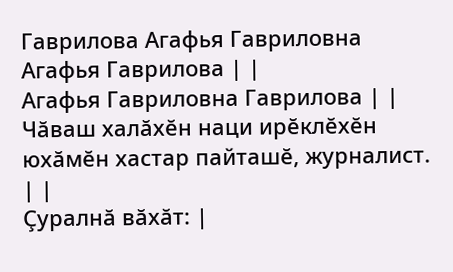Гаврилова Агафья Гавриловна
Агафья Гаврилова | |
Агафья Гавриловна Гаврилова | |
Чăваш халăхĕн наци ирĕклĕхĕн юхăмĕн хастар пайташĕ, журналист. | |
Çуралнă вăхăт: |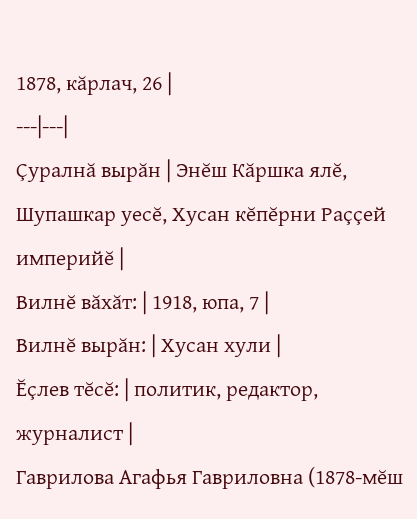1878, кăрлач, 26 |
---|---|
Çуралнă вырăн | Энĕш Кăршка ялĕ, Шупашкар уесĕ, Хусан кĕпĕрни Раççей империйĕ |
Вилнĕ вăхăт: | 1918, юпа, 7 |
Вилнĕ вырăн: | Хусан хули |
Ĕçлев тĕсĕ: | политик, редактор, журналист |
Гаврилова Агафья Гавриловна (1878-мĕш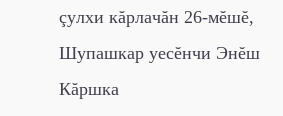çулхи кăрлачăн 26-мĕшĕ, Шупашкар уесĕнчи Энĕш Кăршка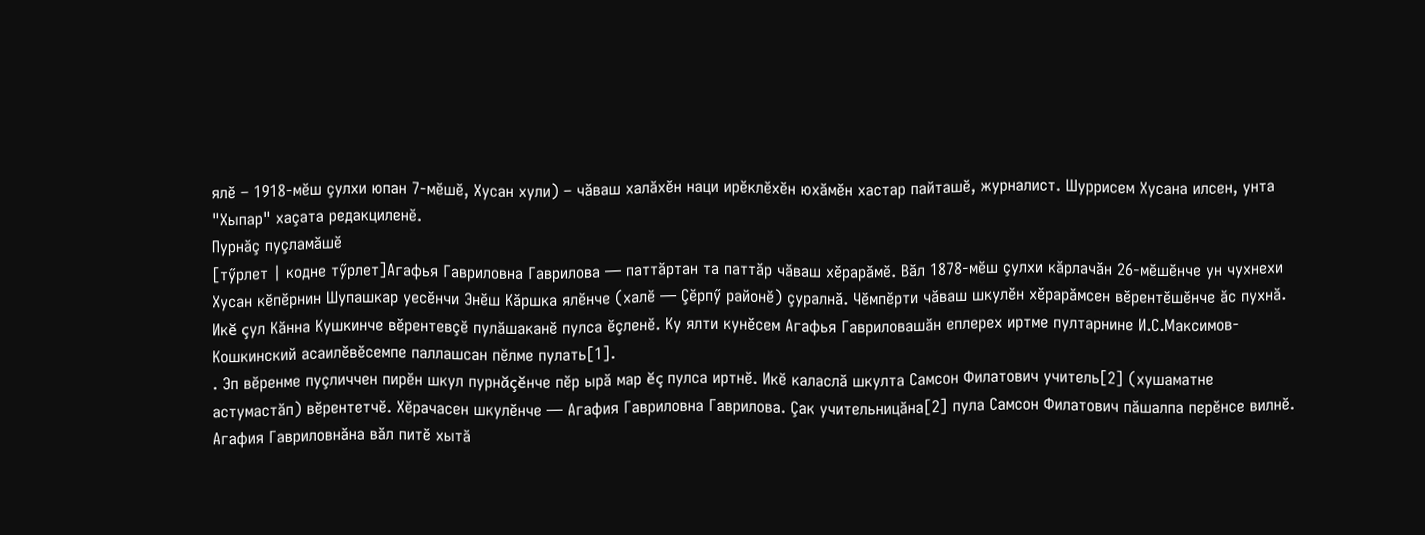ялĕ – 1918-мĕш çулхи юпан 7-мĕшĕ, Хусан хули) – чăваш халăхĕн наци ирĕклĕхĕн юхăмĕн хастар пайташĕ, журналист. Шуррисем Хусана илсен, унта "Хыпар" хаçата редакциленĕ.
Пурнăç пуçламăшĕ
[тӳрлет | кодне тӳрлет]Агафья Гавриловна Гаврилова — паттăртан та паттăр чăваш хĕрарăмĕ. Вăл 1878-мĕш çулхи кăрлачăн 26-мĕшĕнче ун чухнехи Хусан кĕпĕрнин Шупашкар уесĕнчи Энĕш Кăршка ялĕнче (халĕ — Çĕрпӳ районĕ) çуралнă. Чĕмпĕрти чăваш шкулĕн хĕрарăмсен вĕрентĕшĕнче ăс пухнă. Икĕ çул Кăнна Кушкинче вĕрентевçĕ пулăшаканĕ пулса ĕçленĕ. Ку ялти кунĕсем Агафья Гавриловашăн еплерех иртме пултарнине И.С.Максимов-Кошкинский асаилĕвĕсемпе паллашсан пĕлме пулать[1].
. Эп вĕренме пуçличчен пирĕн шкул пурнăçĕнче пĕр ырă мар ĕç пулса иртнĕ. Икĕ каласлă шкулта Самсон Филатович учитель[2] (хушаматне астумастăп) вĕрентетчĕ. Хĕрачасен шкулĕнче — Агафия Гавриловна Гаврилова. Çак учительницăна[2] пула Самсон Филатович пăшалпа перĕнсе вилнĕ. Агафия Гавриловнăна вăл питĕ хытă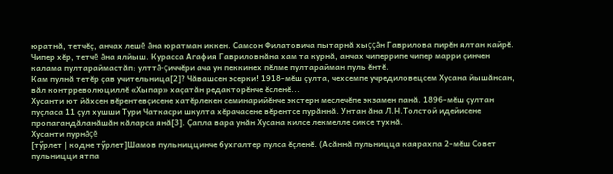юратнă, тетчĕç, анчах лешĕ ăна юратман иккен. Самсон Филатовича пытарнă хыççăн Гаврилова пирĕн ялтан кайрĕ. Чипер хĕр, тетчĕ ăна ялйыш. Курасса Агафия Гавриловнăна хам та курнă, анчах чиперрипе чипер марри çинчен калама пултараймастăп: улттă-çиччĕри ача ун пеккинех пĕлме пултарайман пуль ĕнтĕ.
Кам пулнă тетĕр çав учительница[2]? Чăвашсен эсерки! 1918-мĕш çулта, чехсемпе учредиловецсем Хусана йышăнсан, вăл контрреволюциллĕ «Хыпар» хаçатăн редакторĕнче ĕсленĕ...
Хусанти ют йăхсен вĕрентевçисене хатĕрлекен семинарийĕнче экстерн меслечĕпе экзамен панă. 1896-мĕш çултан пуçласа 11 çул хушши Тури Чаткасри шкулта хĕрачасене вĕрентсе пурăннă. Унтан ăна Л.Н.Толстой идейисене пропагандăланăшăн кăларса янă[3]. Çапла вара унăн Хусана килсе лекмелле сиксе тухнă.
Хусанти пурнăçĕ
[тӳрлет | кодне тӳрлет]Шамов пульниццинче бухгалтер пулса ĕçленĕ. (Асăннă пульницца каярахпа 2-мĕш Совет пульницци ятпа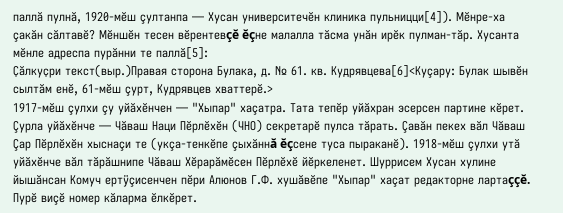паллă пулнă, 1920-мĕш çултанпа — Хусан университечĕн клиника пульницци[4]). Мĕнре-ха çакăн сăлтавĕ? Мĕншĕн тесен вĕрентевçĕ ĕçне малалла тăсма унăн ирĕк пулман-тăр. Хусанта мĕнле адреспа пурăнни те паллă[5]:
Ҫӑлкуҫри текст(выр.)Правая сторона Булака, д. № 61. кв. Кудрявцева[6]<Куçару: Булак шывĕн сылтăм енĕ, 61-мĕш çурт, Кудрявцев хваттерĕ.>
1917-мĕш çулхи çу уйăхĕнчен — "Хыпар" хаçатра. Тата тепĕр уйăхран эсерсен партине кĕрет. Çурла уйăхĕнче — Чăваш Наци Пĕрлĕхĕн (ЧНО) секретарĕ пулса тăрать. Çавăн пекех вăл Чăваш Çар Пĕрлĕхĕн хыснаçи те (укçа-тенкĕпе çыхăннă ĕçсене туса пыраканĕ). 1918-мĕш çулхи утă уйăхĕнче вăл тăрăшнипе Чăваш Хĕрарăмĕсен Пĕрлĕхĕ йĕркеленет. Шуррисем Хусан хулине йышăнсан Комуч ертÿçисенчен пĕри Алюнов Г.Ф. хушăвĕпе "Хыпар" хаçат редакторне лартаççĕ. Пурĕ виçĕ номер кăларма ĕлкĕрет.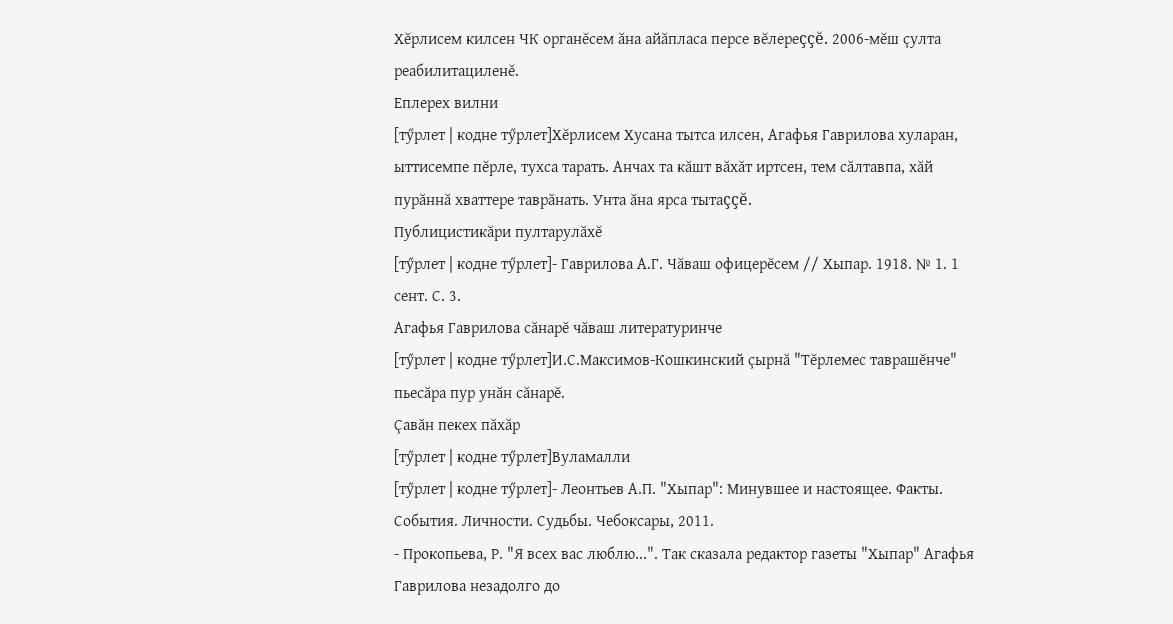Хĕрлисем килсен ЧК органĕсем ăна айăпласа персе вĕлереççĕ. 2006-мĕш çулта реабилитациленĕ.
Еплерех вилни
[тӳрлет | кодне тӳрлет]Хĕрлисем Хусана тытса илсен, Агафья Гаврилова хуларан, ыттисемпе пĕрле, тухса тарать. Анчах та кăшт вăхăт иртсен, тем сăлтавпа, хăй пурăннă хваттере таврăнать. Унта ăна ярса тытаççĕ.
Публицистикăри пултарулăхĕ
[тӳрлет | кодне тӳрлет]- Гаврилова А.Г. Чăваш офицерĕсем // Хыпар. 1918. № 1. 1 сент. С. 3.
Агафья Гаврилова сăнарĕ чăваш литературинче
[тӳрлет | кодне тӳрлет]И.С.Максимов-Кошкинский çырнă "Тĕрлемес таврашĕнче" пьесăра пур унăн сăнарĕ.
Çавăн пекех пăхăр
[тӳрлет | кодне тӳрлет]Вуламалли
[тӳрлет | кодне тӳрлет]- Леонтьев А.П. "Хыпар": Минувшее и настоящее. Факты. События. Личности. Судьбы. Чебоксары, 2011.
- Прокопьева, Р. "Я всех вас люблю...". Так сказала редактор газеты "Хыпар" Агафья Гаврилова незадолго до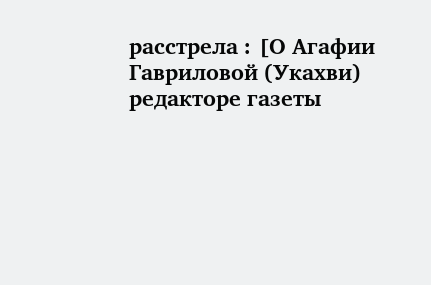расстрела : [О Агафии Гавриловой (Укахви) редакторе газеты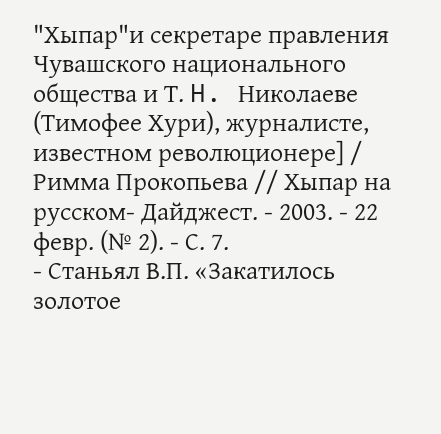"Хыпар"и секретаре правления Чувашского национального общества и Т. H. Hиколаеве (Тимофее Хури), журналисте, известном революционере] / Римма Прокопьева // Хыпар на русском- Дайджест. - 2003. - 22 февр. (№ 2). - С. 7.
- Станьял В.П. «Закатилось золотое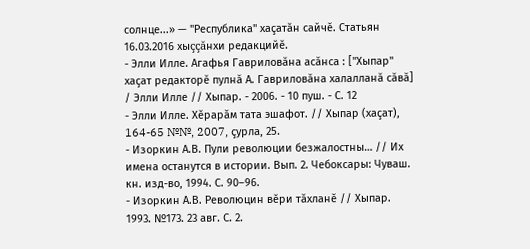солнце...» — "Республика" хаçатăн сайчĕ. Статьян 16.03.2016 хыççăнхи редакцийĕ.
- Элли Илле. Агафья Гавриловӑна асӑнса : ["Хыпар" хаҫат редакторӗ пулнӑ А. Гавриловӑна халалланӑ сӑвӑ] / Элли Илле // Хыпар. - 2006. - 10 пуш. - С. 12
- Элли Илле. Хĕрарăм тата эшафот. // Хыпар (хаçат), 164-65 №№, 2007, çурла, 25.
- Изоркин А.В. Пули революции безжалостны… // Их имена останутся в истории. Вып. 2. Чебоксары: Чуваш. кн. изд-во, 1994. С. 90–96.
- Изоркин А.В. Революцин вĕри тăхланĕ // Хыпар. 1993. №173. 23 авг. С. 2.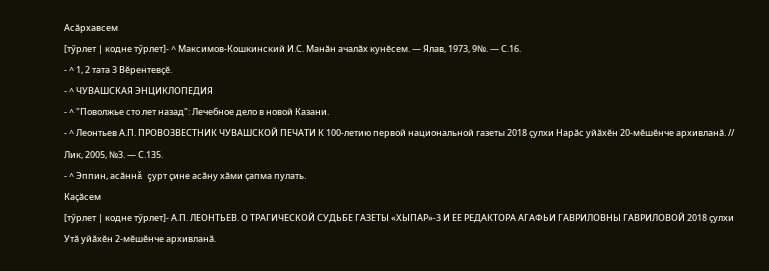Асăрхавсем
[тӳрлет | кодне тӳрлет]- ^ Максимов-Кошкинский И.С. Манăн ачалăх кунĕсем. — Ялав, 1973, 9№. — С.16.
- ^ 1, 2 тата 3 Вĕрентевçĕ.
- ^ ЧУВАШСКАЯ ЭНЦИКЛОПЕДИЯ
- ^ "Поволжье сто лет назад": Лечебное дело в новой Казани.
- ^ Леонтьев А.П. ПРОВОЗВЕСТНИК ЧУВАШСКОЙ ПЕЧАТИ К 100-летию первой национальной газеты 2018 ҫулхи Нарӑс уйӑхӗн 20-мӗшӗнче архивланӑ. // Лик, 2005, №3. — С.135.
- ^ Эппин, асăннă çурт çине асăну хăми çапма пулать.
Каçăсем
[тӳрлет | кодне тӳрлет]- А.П. ЛЕОНТЬЕВ. О ТРАГИЧЕСКОЙ СУДЬБЕ ГАЗЕТЫ «ХЫПАР»-3 И ЕЕ РЕДАКТОРА АГАФЬИ ГАВРИЛОВНЫ ГАВРИЛОВОЙ 2018 ҫулхи Утӑ уйӑхӗн 2-мӗшӗнче архивланӑ.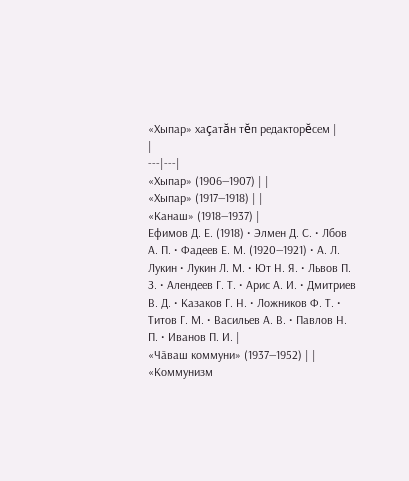«Хыпар» хаçатăн тĕп редакторĕсем |
|
---|---|
«Хыпар» (1906—1907) | |
«Хыпар» (1917—1918) | |
«Канаш» (1918—1937) |
Ефимов Д. Е. (1918) • Элмен Д. С. • Лбов А. П. • Фадеев Е. М. (1920—1921) • А. Л. Лукин • Лукин Л. М. • Ют Н. Я. • Львов П. З. • Алендеев Г. Т. • Арис А. И. • Дмитриев В. Д. • Казаков Г. Н. • Ложников Ф. Т. • Титов Г. М. • Васильев А. В. • Павлов Н. П. • Иванов П. И. |
«Чӑваш коммуни» (1937—1952) | |
«Коммунизм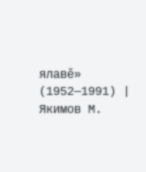ялавӗ» (1952—1991) |
Якимов М.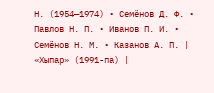Н. (1954—1974) • Семёнов Д. Ф. • Павлов Н. П. • Иванов П. И. • Семёнов Н. М. • Казанов А. П. |
«Хыпар» (1991-па) |